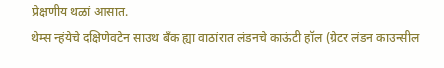प्रेक्षणीय थळां आसात.
थेम्स न्हंयेचे दक्षिणेवटेन साउथ बँक ह्या वाठांरात लंडनचे काऊंटी हॉल (ग्रेटर लंडन काउन्सील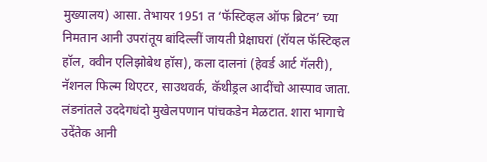मुख्यालय) आसा. तेभायर 1951 त ‘फॅस्टिव्हल ऑफ ब्रिटन’ च्या निमतान आनी उपरांतूय बांदिल्लीं जायती प्रेक्षाघरां (रॉयल फॅस्टिव्हल हॉल, क्वीन एलिझोबेथ हॉस), कला दालनां (हेवर्ड आर्ट गॅलरी), नॅशनल फिल्म थिएटर, साउथवर्क, कॅथीड्रल आदींचो आस्पाव जाता.
लंडनांतले उददेगधंदो मुखेलपणान पांचकडेन मेळटात. शारा भागाचे उदेंतेक आनी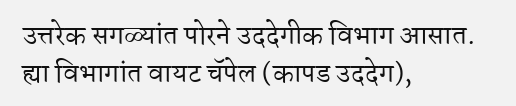उत्तरेक सगळ्यांत पोरने उददेगीक विभाग आसात. ह्या विभागांत वायट चॅपेल (कापड उददेग),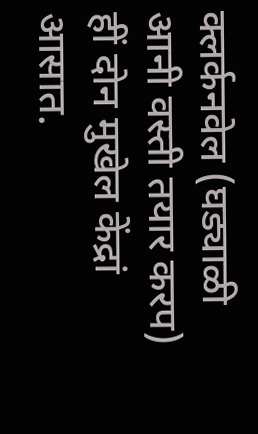क्लर्कनवेल (घड्याळी आनी वस्ती तयार करप) हीं दोन मुखेल केंद्रां आसात.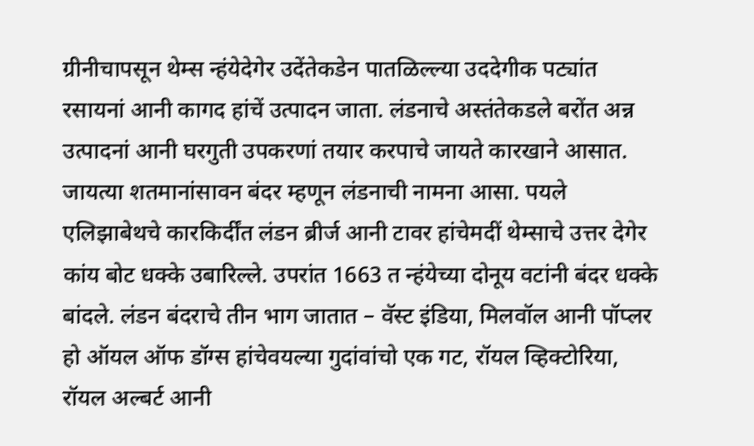ग्रीनीचापसून थेम्स न्हंयेदेगेर उदेंतेकडेन पातळिल्ल्या उददेगीक पट्यांत रसायनां आनी कागद हांचें उत्पादन जाता. लंडनाचे अस्तंतेकडले बरोंत अन्न उत्पादनां आनी घरगुती उपकरणां तयार करपाचे जायते कारखाने आसात.
जायत्या शतमानांसावन बंदर म्हणून लंडनाची नामना आसा. पयले एलिझाबेथचे कारकिर्दींत लंडन ब्रीर्ज आनी टावर हांचेमदीं थेम्साचे उत्तर देगेर कांय बोट धक्के उबारिल्ले. उपरांत 1663 त न्हंयेच्या दोनूय वटांनी बंदर धक्के बांदले. लंडन बंदराचे तीन भाग जातात – वॅस्ट इंडिया, मिलवॉल आनी पॉप्लर हो ऑयल ऑफ डॉग्स हांचेवयल्या गुदांवांचो एक गट, रॉयल व्हिक्टोरिया, रॉयल अल्बर्ट आनी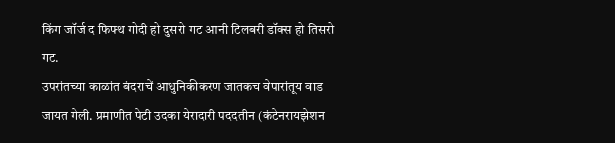किंग जॉर्ज द फिफ्थ गोदी हो दुसरो गट आनी टिलबरी डॉक्स हो तिसरो गट.
उपरांतच्या काळांत बंदराचें आधुनिकीकरण जातकच वेपारांतूय वाड जायत गेली. प्रमाणीत पेटी उदका येरादारी पददतीन (कंटेनरायझेशन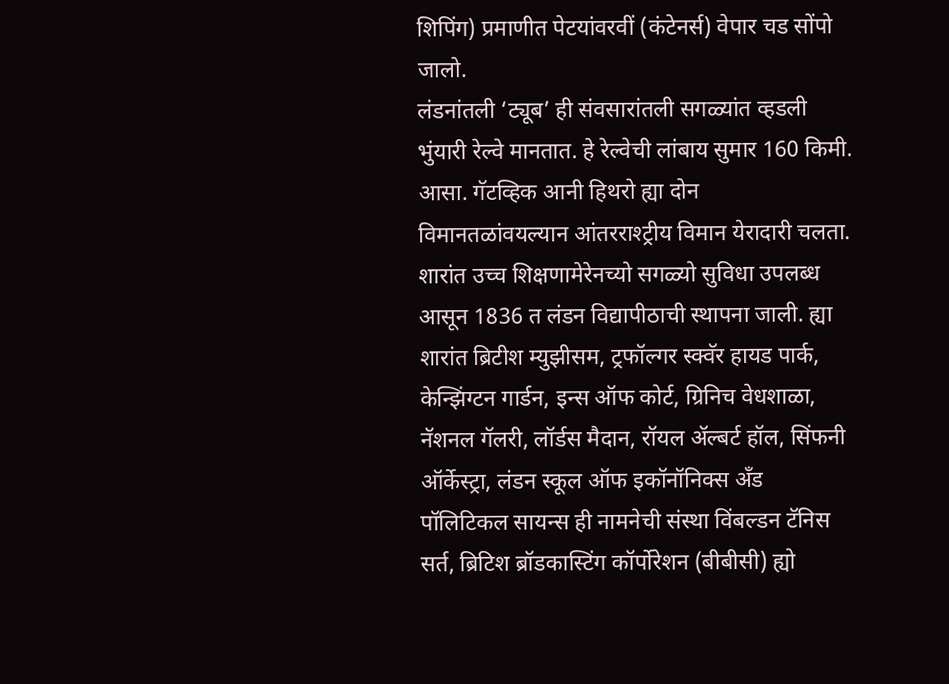शिपिंग) प्रमाणीत पेटयांवरवीं (कंटेनर्स) वेपार चड सोंपो जालो.
लंडनांतली ‘ट्यूब’ ही संवसारांतली सगळ्यांत व्हडली भुंयारी रेल्वे मानतात. हे रेल्वेची लांबाय सुमार 160 किमी. आसा. गॅटव्हिक आनी हिथरो ह्या दोन विमानतळांवयल्यान आंतरराश्ट्रीय विमान येरादारी चलता. शारांत उच्च शिक्षणामेरेनच्यो सगळ्यो सुविधा उपलब्ध आसून 1836 त लंडन विद्यापीठाची स्थापना जाली. ह्या शारांत ब्रिटीश म्युझीसम, ट्रफॉल्गर स्क्वॅर हायड पार्क, केन्झिंग्टन गार्डन, इन्स ऑफ कोर्ट, ग्रिनिच वेधशाळा, नॅशनल गॅलरी, लॉर्डस मैदान, रॉयल ॲल्बर्ट हॉल, सिंफनी ऑर्केस्ट्रा, लंडन स्कूल ऑफ इकॉनॉनिक्स अँड पॉलिटिकल सायन्स ही नामनेची संस्था विंबल्डन टॅनिस सर्त, ब्रिटिश ब्रॉडकास्टिंग कॉर्पोरेशन (बीबीसी) ह्यो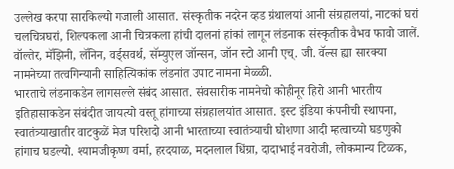उल्लेख करपा सारकिल्यो गजाली आसात. संस्कृतीक नदरेन व्हड ग्रंथालयां आनी संग्रहालयां, नाटकां घरां चलचित्रघरां, शिल्पकला आनी चित्रकला हांची दालनां हांकां लागून लंडनाक संस्कृतीक वैभव फावो जालें. वॉल्तेर, मॅझिनी, लॅनिन, वर्ड्सवर्थ, सॅम्युएल जॉन्सन, जॉन स्टो आनी एच्. जी. वॅल्स ह्या सारक्या नामनेच्या तत्वगिन्यानी साहित्यिकांक लंडनांत उपाट नामना मेळ्ळी.
भारताचे लंडनाकडेन लागसल्ले संबंद आसात. संवसारीक नामनेचो कोहीनूर हिरो आनी भारतीय इतिहासाकडेन संबंदीत जायत्यो वस्तू हांगाच्या संग्रहालयांत आसात. इस्ट इंडिया कंपनीची स्थापना, स्वातंत्र्याखातीर वाटकुळें मेज परिशदो आनी भारताच्या स्वातंत्र्याची घोशणा आदी म्हत्वाच्यो घडणुको हांगाच घडल्यो. श्यामजीकृष्ण वर्मा, हरदयाळ, मदनलाल धिंग्रा, दादाभाई नवरोजी, लोकमान्य टिळक,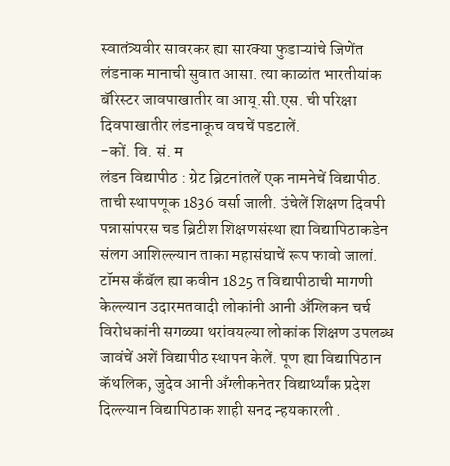स्वातंत्र्यवीर सावरकर ह्या सारक्या फुडाऱ्यांचे जिणेंत लंडनाक मानाची सुवात आसा. त्या काळांत भारतीयांक बॅरिस्टर जावपाखातीर वा आय्.सी.एस. ची परिक्षा दिवपाखातीर लंडनाकूच वचचें पडटालें.
-कों. वि. सं. म
लंडन विद्यापीठ : ग्रेट ब्रिटनांतलें एक नामनेचें विद्यापीठ. ताची स्थापणूक 1836 वर्सा जाली. उंचेलें शिक्षण दिवपी पन्नासांपरस चड ब्रिटीश शिक्षणसंस्था ह्या विद्यापिठाकडेन संलग आशिल्ल्यान ताका महासंघाचें रूप फावो जालां. टॉमस कँबॅल ह्या कवीन 1825 त विद्यापीठाची मागणी केल्ल्यान उदारमतवादी लोकांनी आनी अँग्लिकन चर्च विरोधकांनी सगळ्या थरांवयल्या लोकांक शिक्षण उपलब्ध जावंचें अशें विद्यापीठ स्थापन केलें. पूण ह्या विद्यापिठान कॅथलिक, जुदेव आनी अँग्लीकनेतर विद्यार्थ्यांक प्रदेश दिल्ल्यान विद्यापिठाक शाही सनद न्हयकारली .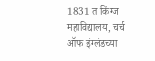1831 त किंग्ज महाविद्यालय, चर्च ऑफ इंग्लंडच्या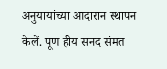अनुयायांच्या आदारान स्थापन केलें. पूण हीय सनद संमत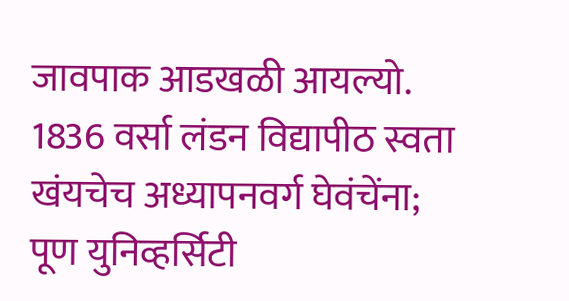जावपाक आडखळी आयल्यो. 1836 वर्सा लंडन विद्यापीठ स्वता खंयचेच अध्यापनवर्ग घेवंचेंना; पूण युनिव्हर्सिटी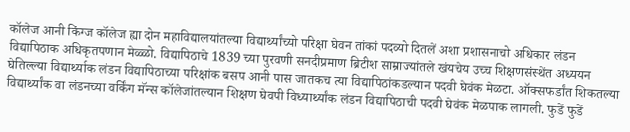कॉलेज आनी किंग्ज कॉलेज ह्या दोन महाविद्यालयांतल्या विद्यार्थ्यांच्यो परिक्षा घेवन तांकां पदव्यो दितलें अशा प्रशासनाचो अधिकार लंडन विद्यापिठाक अधिकृतपणान मेळ्ळो. विद्यापिठाचे 1839 च्या पुरवणी सनदीप्रमाण ब्रिटीश साम्राज्यांतले खंयचेय उच्च शिक्षणसंस्थेंत अध्ययन घेतिल्ल्या विद्यार्थ्याक लंडन विद्यापिठाच्या परिक्षांक बसप आनी पास जातकच त्या विद्यापिठांकडल्यान पदवी घेवंक मेळटा. ऑक्सफर्डांत शिकतल्या विद्यार्थ्यांक वा लंडनच्या वर्किंग मॅन्स कॉलेजांतल्यान शिक्षण घेवपी विध्यार्थ्यांक लंडन विद्यापिठाची पदवी घेवंक मेळपाक लागली. फुडें फुडें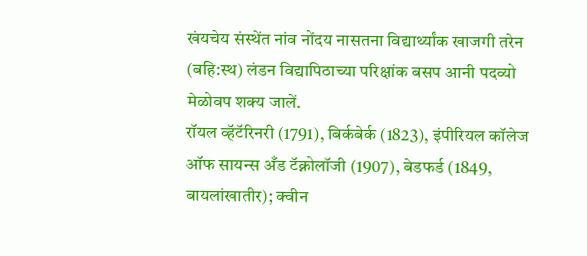खंयचेय संस्थेंत नांव नोंदय नासतना विद्यार्थ्यांक खाजगी तरेन (बहि:स्थ) लंडन विद्यापिठाच्या परिक्षांक बसप आनी पदव्यो मेळोवप शक्य जालें.
रॉयल व्हॅटॅरिनरी (1791), बिर्कबेर्क (1823), इंपीरियल कॉलेज ऑफ सायन्स अँड टॅक्नोलॉजी (1907), बेडफर्ड (1849, बायलांखातीर); क्वीन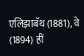एलिझाबॅथ (1881), वे (1894) हीं